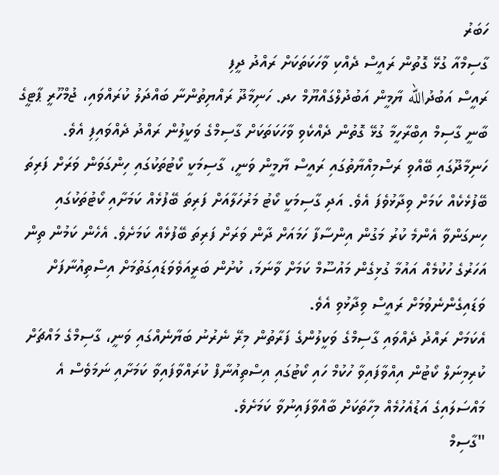ހަބަރު
ގާސިމްއާ ގުޅޭ ގޮތުން ރައީސް ދެއްކި ވާހަކަތަކަށް ރައްދު ދީފި
ރައީސް އަބުދުالله ޔާމީން އަބުދުލްގައްޔޫމް ހދ. ހަނިމާދޫ ރައްޔިތުންނާ ބައްދަލު ކުރައްވައި، ޖުމްހޫރީ ޕާޓީގެ ބާނީ ގާސިމް އިބްރާހީމާ ގުޅޭ ގޮތުން ދެއްކެވި ވާހަކަތަކަށް ގާސިމްގެ ވަކީލުން ރައްދު ދެއްވައިފި އެވެ.
ހަނިމާދޫގައި ބޭއްވި ރަސްމިއްޔާތުގައި ރައީސް ޔާމީން ވަނީ، ގާސިމަކީ ކޯޓުތަކުގައި ހިންގަވަން ވަރަށް ފަރިތަ ބޭފުޅެކެއް ކަމަށް ވިދާޅުވެފަ އެވެ. އަދި ގާސިމަކީ ކޯޓު މަރުހަލާއަށް ފަރިތަ ބޭފުޅެއް ކަމަށާއި ކޯޓުތަކުގައި ހިނގަންވާ އެންމެ ކުރު މަގުން އިންސާފާ ހަމައަށް ދާން ވަރަށް ފަރިތަ ބޭފުޅެއް ކަމަށެވެ. އެހެން ކަމުން ތިން އަހަރުގެ ހުކުމެއް އައުމާ ގުޅިގެން މައުސޫމް ކަމަށް ވާނަމަ، ކުށުން ބަރީއަވެވަޑައިގަތުމަށް އިސްތިއުނާފަށް ވަޑައިގެންނެވުމަށް ރައީސް ވިދާޅުވި އެވެ.
އެކަމަށް ރައްދު ދެއްވައި ގާސިމްގެ ވަކީލުންގެ ފަރާތުން މިރޭ ނެރުނު ބަޔާނެއްގައި ވަނީ، ގާސިމްގެ މައްޗަށް ކުރިމިނަލް ކޯޓުން އިއްވާފައިވާ ހުކުމް ހައި ކޯޓުގައި އިސްތިއުނާފް ކުރައްވާފައިވާ ކަމަށާއި ނަމަވެސް އެ މައްސަލައިގެ އަޑުއެހުމެއް މިހާތަކަށް ބާއްވާފައިނުވާ ކަމަށެވެ.
"ގާސިމް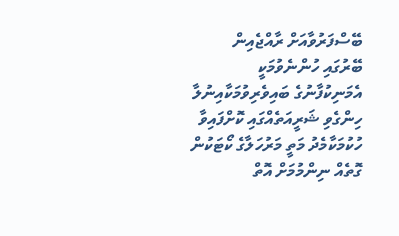ބޭސްފަރުވާއަށް ރާއްޖެއިން ބޭރުގައި ހުންނެވުމަކީ އެމަނިކުފާނުގެ ބައިވެރިވުމަކާއިނުލާ ހިންގެވި ޝަރީއަތެއްގައި ކޮށްފައިވާ ހުކުމަކާމެދު މަތީ މަރުހަލާގެ ކޯޓަކުން ގޮތެއް ނިންމުމަށް އޮތް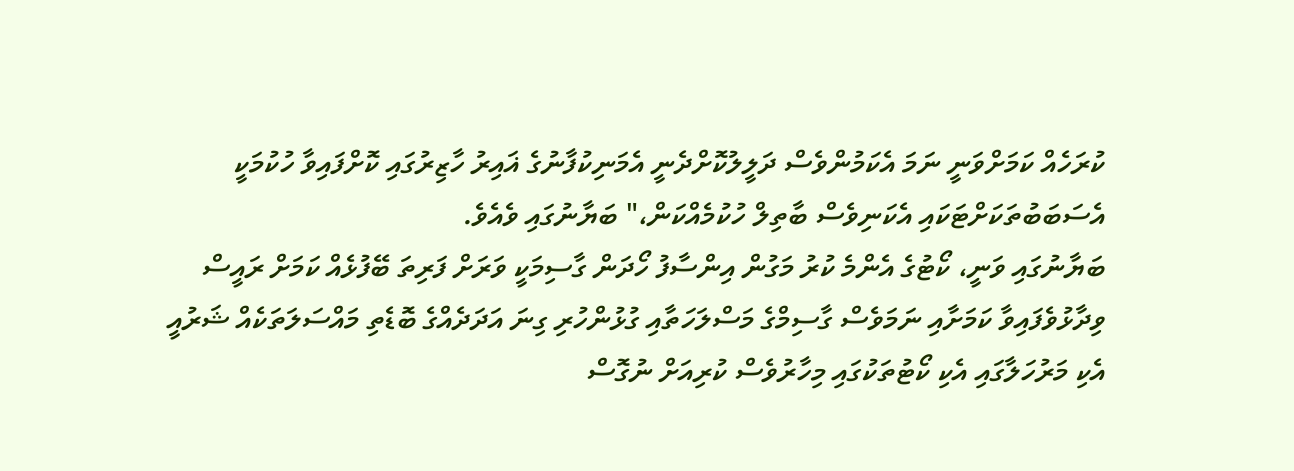ކުރަހެއް ކަމަށްވަނީ ނަމަ އެކަމުންވެސް ދަލީލުކޮށްދެނީ އެމަނިކުފާނުގެ ޣައިރު ހާޒިރުގައި ކޮށްފައިވާ ހުކުމަކީ އެސަބަބުތަކަށްޓަކައި އެކަނިވެސް ބާތިލް ހުކުމެއްކަން،" ބަޔާނުގައި ވެއެވެ.
ބަޔާނުގައި ވަނީ، ކޯޓުގެ އެންމެ ކުރު މަގުން އިންސާފު ހޯދަން ގާސިމަކީ ވަރަށް ފަރިތަ ބޭފުޅެއް ކަމަށް ރައީސް ވިދާޅުވެފައިވާ ކަމަށާއި ނަމަވެސް ގާސިމްގެ މަސްލަހަތާއި ގުޅުންހުރި ގިނަ އަދަދެއްގެ ބޮޑެތި މައްސަލަތަކެއް ޝަރުއީ އެކި މަރުހަލާގައި އެކި ކޯޓުތަކުގައި މިހާރުވެސް ކުރިއަށް ނުގޮސް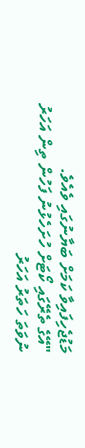މަޑުޖެހިފައިވާ ކަމަށް ބަޔާނުގައި ވެއެވެ.
"އޭގެ ތެރޭގައި ކޯޓަށް ހުށަހެޅުނު ފަހުން ތިން އަހަރު ނުވަތަ ހަތަރު އަހަރު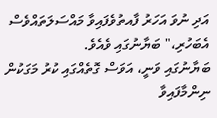އަދި ނުވަ އަހަރު ފާއތުވެފައިވާ މައްސަލަތައްވެސް އެބަހުރި،" ބަޔާނުގައި ވެއެވެ.
ބަޔާނުގައި ވަނީ، އަވަސް ގޮތެއްގައި ކުރު މަގަކުން ނިންމާފައިވާ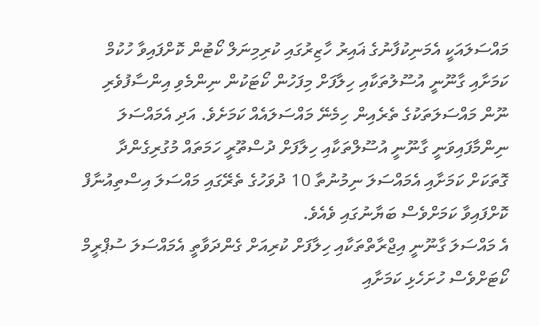މައްސަލައަކީ އެމަނިކުފާނުގެ ޣައިރު ހާޒިރުގައި ކުރިމިނަލް ކޯޓުން ކޮށްފައިވާ ހުކުމް ކަމަށާއި ގާނޫނީ އުސޫލުތަކާއި ހިލާފަށް މިފަހުން ކޯޓަކުން ނިންމެވި އިންސާފުވެރި ނޫން މައްސަލަތަކުގެ ތެރެއިން ހިމެނޭ މައްސަލައެއް ކަމަށެވެ. އަދި އެމައްސަލަ ނިންމާފައިވަނީ ގާނޫނީ އުސޫލްތަކާއި ހިލާފަށް ދުސްތޫރީ ހަމަތައް މުގުރިގެންދާ ގޮތަކަށް ކަމަށާއި އެމައްސަލަ ނިމުނުތާ 10 ދުވަހުގެ ތެރޭގައި މައްސަލަ އިސްތިއުނާފް ކޮށްފައިވާ ކަމަށްވެސް ބަޔާނުގައި ވެއެވެ.
އެ މައްސަލަ ގާނޫނީ އިޖްރާތްތަކާއި ހިލާފަށް ކުރިއަށް ގެންދަވާތީ އެމައްސަލަ ސުޕްރީމް ކޯޓަށްވެސް ހުށަހެޅި ކަމަށާއި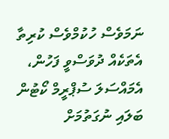ނަމަވެސް ހުކުމްވެސް ކުރިތާ އެތަކެއް ދުވަސްވީ ފަހުން، އެމައްސަލަ ސުޕްރީމް ކޯޓުން ބަލައި ނުގަތުމަށް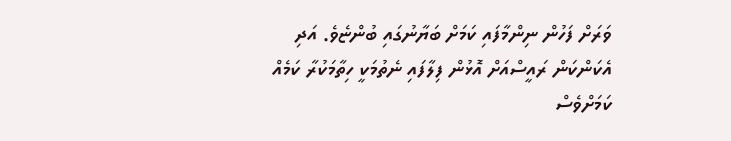ވަރަށް ފަހުން ނިންމާފައި ކަމަށް ބަޔާނުގައި ބުންޏެވެ. އަދި އެކަންކަން ރައީސްއަށް އޮޅުން ފިލާފައި ނެތުމަކީ ހިތާމަކުރާ ކަމެއް ކަމަށްވެސް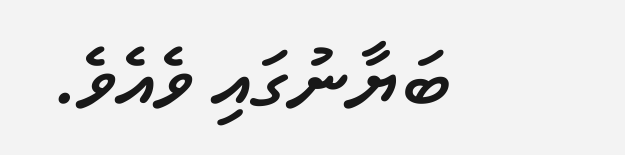ބަޔާނުގައި ވެއެވެ.